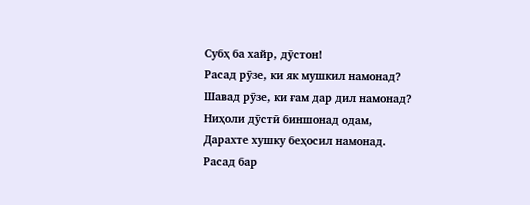Субҳ ба хайр, дӯстон!
Расад рӯзе, ки як мушкил намонад?
Шавад рӯзе, ки ғам дар дил намонад?
Ниҳоли дӯстӣ биншонад одам,
Дарахте хушку беҳосил намонад.
Расад бар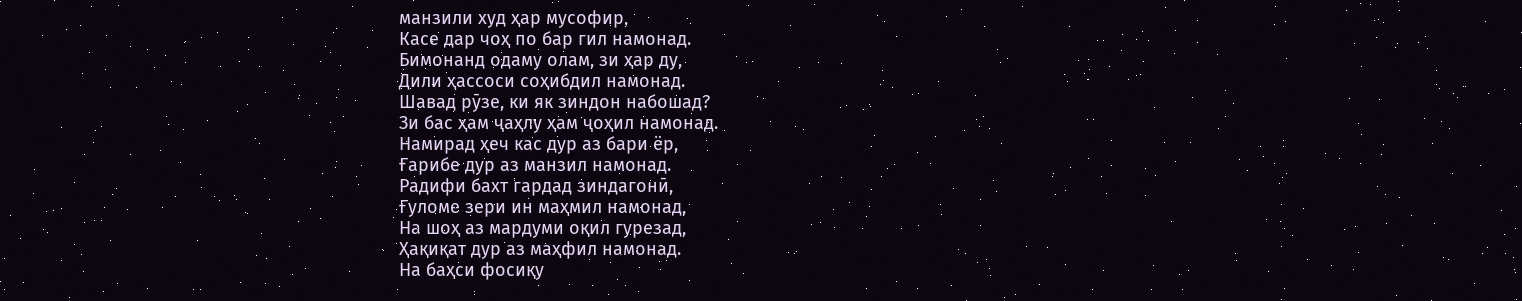манзили худ ҳар мусофир,
Касе дар чоҳ по бар гил намонад.
Бимонанд одаму олам, зи ҳар ду,
Дили ҳассоси соҳибдил намонад.
Шавад рӯзе, ки як зиндон набошад?
Зи бас ҳам ҷаҳлу ҳам ҷоҳил намонад.
Намирад ҳеч кас дур аз бари ёр,
Ғарибе дур аз манзил намонад.
Радифи бахт гардад зиндагонӣ,
Ғуломе зери ин маҳмил намонад,
На шоҳ аз мардуми оқил гурезад,
Ҳақиқат дур аз маҳфил намонад.
На баҳси фосиқу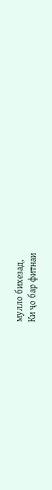мулло бихезад,
Ки ҷо бар фитнаи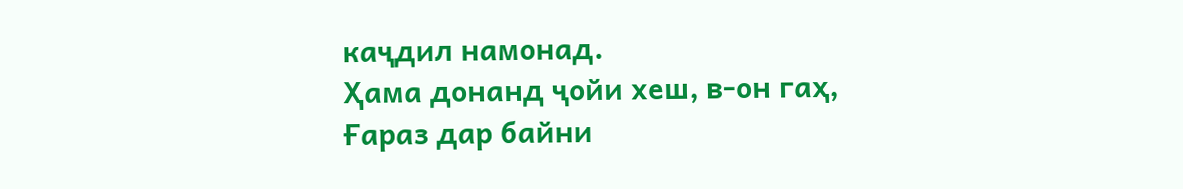каҷдил намонад.
Ҳама донанд ҷойи хеш, в-он гаҳ,
Ғараз дар байни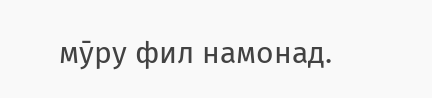мӯру фил намонад.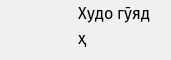Худо гӯяд ҳ